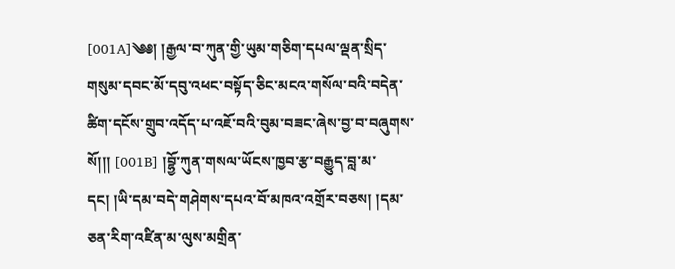[001A]༄༅། །རྒྱལ་བ་ཀུན་གྱི་ཡུམ་གཅིག་དཔལ་ལྡན་སྲིད་གསུམ་དབང་མོ་དབུ་འཕང་བསྟོད་ཅིང་མངའ་གསོལ་བའི་བདེན་ཚིག་དངོས་གྲུབ་འདོད་པ་འཇོ་བའི་བུམ་བཟང་ཞེས་བྱ་བ་བཞུགས་སོ།།། [001B] །བྷྱོ་ཀུན་གསལ་ཡོངས་ཁྱབ་རྩ་བརྒྱུད་བླ་མ་དང། །ཡི་དམ་བདེ་གཤེགས་དཔའ་བོ་མཁའ་འགྲོར་བཅས། །དམ་ཅན་རིག་འཛིན་མ་ལུས་མགྲིན་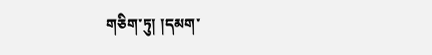གཅིག་ཏུ། །དམག་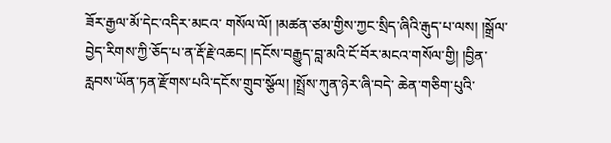ཟོར་རྒྱལ་མོ་དེང་འདིར་མངའ་ གསོལ་ལོ། །མཚན་ཙམ་གྱིས་ཀྱང་སྲིད་ཞིའི་རྒུད་པ་ལས། །སྒྲོལ་བྱེད་རིགས་ཀྱི་ཅོད་པ་ན་རྡོ་རྗེ་འཆང། །དངོས་བརྒྱུད་བླ་མའི་ངོ་བོར་མངའ་གསོལ་གྱི། །བྱིན་རླབས་ཡོན་ཏན་རྫོགས་པའི་དངོས་གྲུབ་སྩོལ། །སྤྲོས་ཀུན་ཉེར་ཞི་བདེ་ ཆེན་གཅིག་པུའི་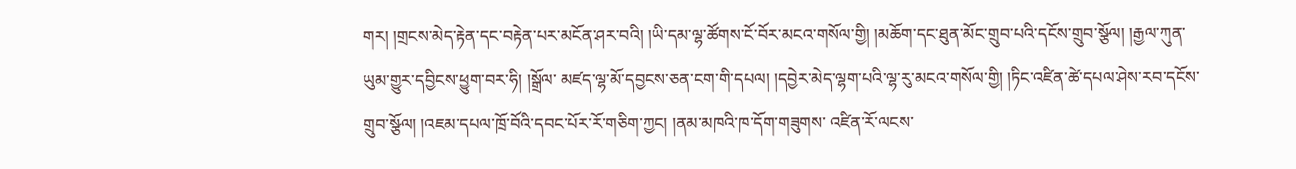གར། །གྲངས་མེད་རྟེན་དང་བརྟེན་པར་མངོན་ཤར་བའི། །ཡི་དམ་ལྷ་ཚོགས་ངོ་བོར་མངའ་གསོལ་གྱི། །མཆོག་དང་ཐུན་མོང་གྲུབ་པའི་དངོས་གྲུབ་སྩོལ། །རྒྱལ་ཀུན་ཡུམ་གྱུར་དབྱིངས་ཕྱུག་བར་ཧི། །སྒྲོལ་ མཛད་ལྷ་མོ་དབྱངས་ཅན་ངག་གི་དཔལ། །དབྱེར་མེད་ལྷག་པའི་ལྷ་རུ་མངའ་གསོལ་གྱི། །ཏིང་འཛིན་ཚེ་དཔལ་ཤེས་རབ་དངོས་གྲུབ་སྩོལ། །འཇམ་དཔལ་ཁྲོ་བོའི་དབང་པོར་རོ་གཅིག་ཀྱང། །ནམ་མཁའི་ཁ་དོག་གཟུགས་ འཛིན་རོ་ལངས་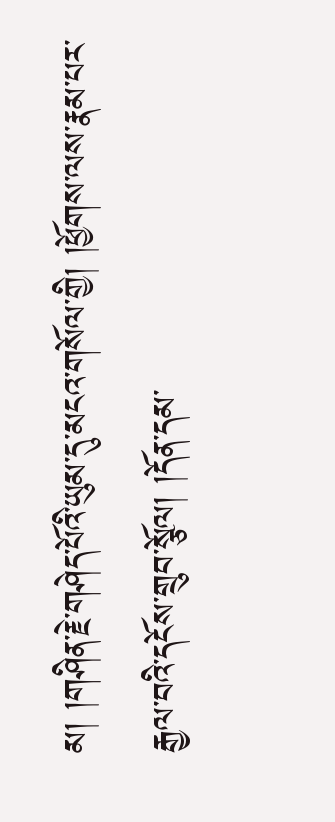མ། །གཤིན་རྗེ་གཤེད་པོའི་ཡུམ་དུ་མངའ་གསོལ་གྱི། །ཕྱོགས་ལས་རྣམ་པར་རྒྱལ་བའི་དངོས་གྲུབ་སྩོལ། །དོན་དམ་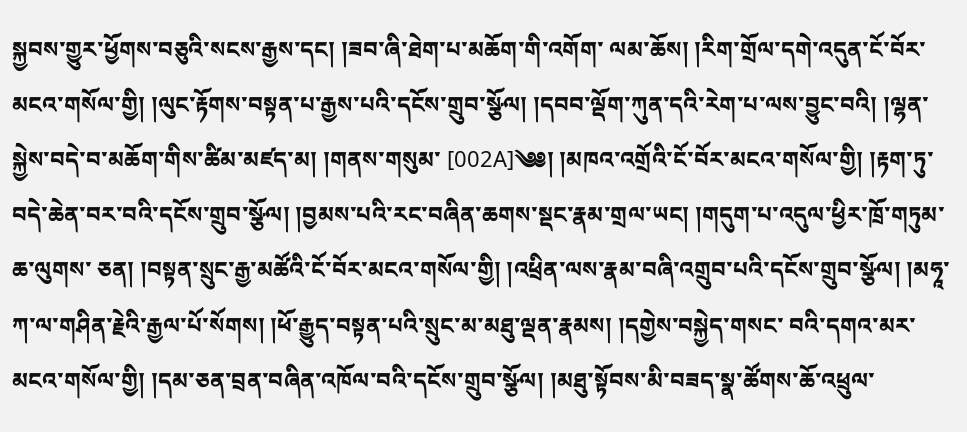སྐྱབས་གྱུར་ཕྱོགས་བཅུའི་སངས་རྒྱས་དང། །ཟབ་ཞི་ཐེག་པ་མཆོག་གི་འགོག་ ལམ་ཆོས། །རིག་གྲོལ་དགེ་འདུན་ངོ་བོར་མངའ་གསོལ་གྱི། །ལུང་རྟོགས་བསྟན་པ་རྒྱས་པའི་དངོས་གྲུབ་སྩོལ། །དབབ་ལྡོག་ཀུན་དའི་རེག་པ་ལས་བྱུང་བའི། །ལྷན་སྐྱེས་བདེ་བ་མཆོག་གིས་ཚིམ་མཛད་མ། །གནས་གསུམ་ [002A]༄༅། །མཁའ་འགྲོའི་ངོ་བོར་མངའ་གསོལ་གྱི། །རྟག་ཏུ་བདེ་ཆེན་བར་བའི་དངོས་གྲུབ་སྩོལ། །བྱམས་པའི་རང་བཞིན་ཆགས་སྡང་རྣམ་གྲལ་ཡང། །གདུག་པ་འདུལ་ཕྱིར་ཁྲོ་གཏུམ་ཆ་ལུགས་ ཅན། །བསྟན་སྲུང་རྒྱ་མཚོའི་ངོ་བོར་མངའ་གསོལ་གྱི། །འཕྲིན་ལས་རྣམ་བཞི་འགྲུབ་པའི་དངོས་གྲུབ་སྩོལ། །མཧཱ་ཀ་ལ་གཤིན་རྗེའི་རྒྱལ་པོ་སོགས། །ཕོ་རྒྱུད་བསྟན་པའི་སྲུང་མ་མཐུ་ལྡན་རྣམས། །དགྱེས་བསྐྱེད་གསང་ བའི་དགའ་མར་མངའ་གསོལ་གྱི། །དམ་ཅན་བྲན་བཞིན་འཁོལ་བའི་དངོས་གྲུབ་སྩོལ། །མཐུ་སྟོབས་མི་བཟད་སྣ་ཚོགས་ཆོ་འཕྲུལ་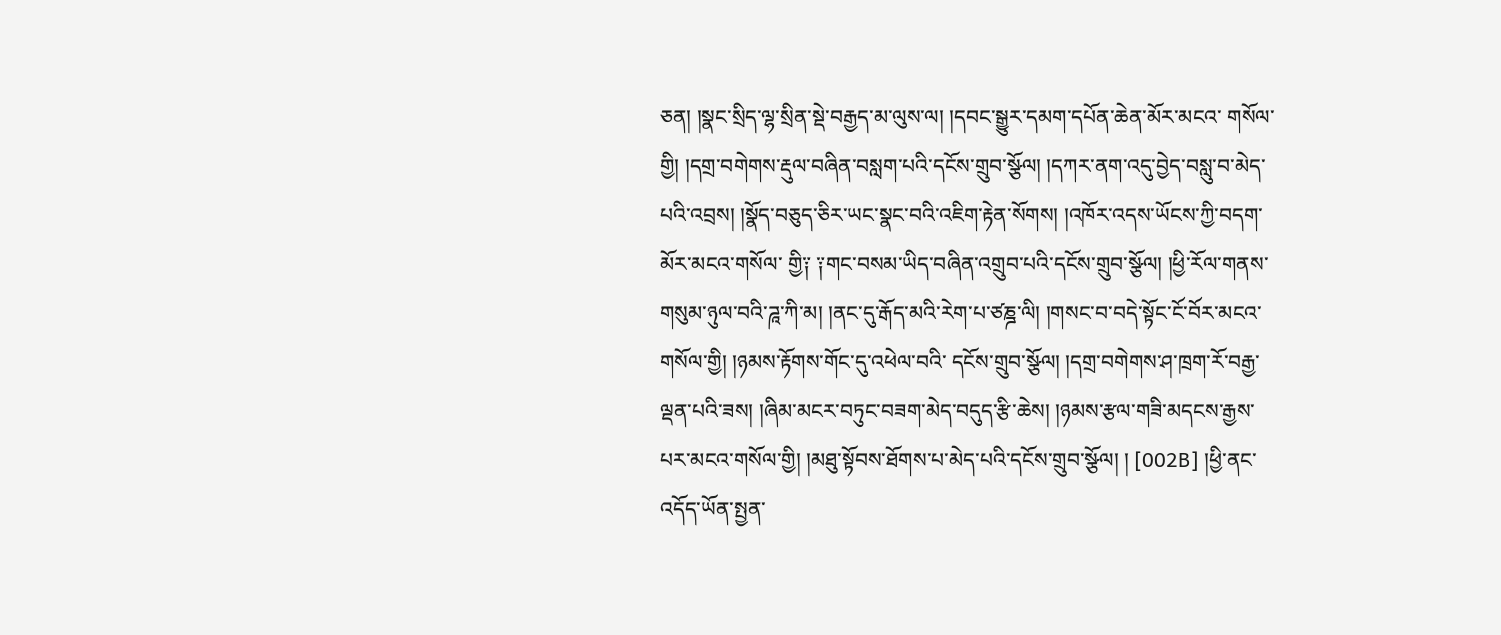ཅན། །སྣང་སྲིད་ལྷ་སྲིན་སྡེ་བརྒྱད་མ་ལུས་ལ། །དབང་སྒྱུར་དམག་དཔོན་ཆེན་མོར་མངའ་ གསོལ་གྱི། །དགྲ་བགེགས་རྡུལ་བཞིན་བསླག་པའི་དངོས་གྲུབ་སྩོལ། །དཀར་ནག་འདུ་བྱེད་བསླུ་བ་མེད་པའི་འབྲས། །སྣོད་བཅུད་ཅིར་ཡང་སྣང་བའི་འཇིག་རྟེན་སོགས། །འཁོར་འདས་ཡོངས་ཀྱི་བདག་མོར་མངའ་གསོལ་ གྱི༑ ༑གང་བསམ་ཡིད་བཞིན་འགྲུབ་པའི་དངོས་གྲུབ་སྩོལ། །ཕྱི་རོལ་གནས་གསུམ་ཉུལ་བའི་ཌཱ་ཀི་མ། །ནང་དུ་རྒོད་མའི་རེག་པ་ཙཎྜ་ལི། །གསང་བ་བདེ་སྟོང་ངོ་བོར་མངའ་གསོལ་གྱི། །ཉམས་རྟོགས་གོང་དུ་འཕེལ་བའི་ དངོས་གྲུབ་སྩོལ། །དགྲ་བགེགས་ཤ་ཁྲག་རོ་བརྒྱ་ལྡན་པའི་ཟས། །ཞིམ་མངར་བཏུང་བཟག་མེད་བདུད་རྩི་ཆེས། །ཉམས་རྩལ་གཟི་མདངས་རྒྱས་པར་མངའ་གསོལ་གྱི། །མཐུ་སྟོབས་ཐོགས་པ་མེད་པའི་དངོས་གྲུབ་སྩོལ། ། [002B] །ཕྱི་ནང་འདོད་ཡོན་སྤྱན་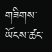གཟིགས་ཡོངས་ཚང་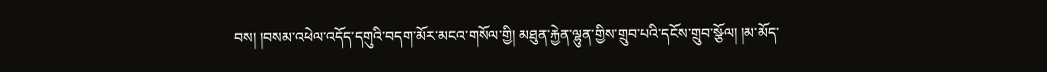བས། །བསམ་འཕེལ་འདོད་དགུའི་བདག་མོར་མངའ་གསོལ་གྱི། མཐུན་རྐྱེན་ལྷུན་གྱིས་གྲུབ་པའི་དངོས་གྲུབ་སྩོལ། །མ་མོད་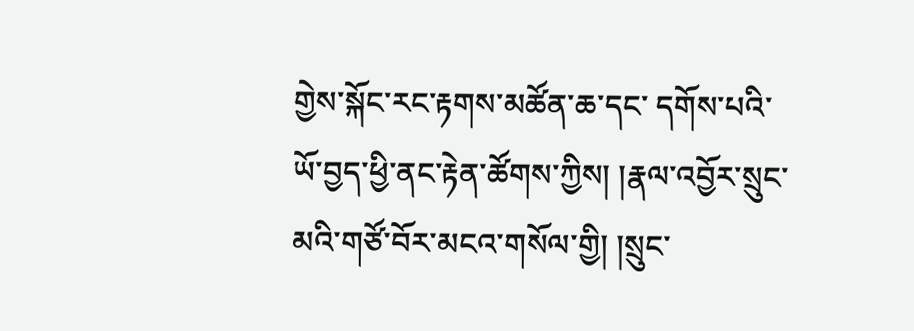གྱེས་སྐོང་རང་རྟགས་མཚོན་ཆ་དང་ དགོས་པའི་ཡོ་བྱད་ཕྱི་ནང་རྟེན་ཚོགས་ཀྱིས། །རྣལ་འབྱོར་སྲུང་མའི་གཙོ་བོར་མངའ་གསོལ་གྱི། །སྲུང་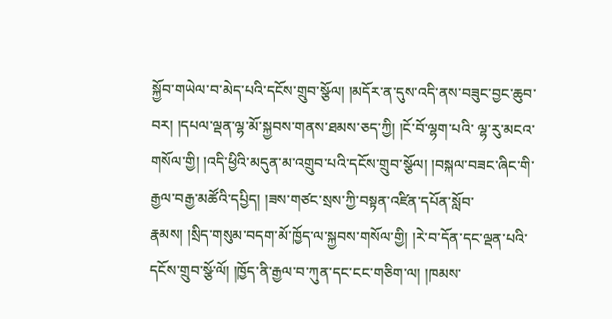སྐྱོབ་གཡེལ་བ་མེད་པའི་དངོས་གྲུབ་སྩོལ། །མདོར་ན་དུས་འདི་ནས་བཟུང་བྱང་ཆུབ་བར། །དཔལ་ལྡན་ལྷ་མོ་སྐྱབས་གནས་ཐམས་ཅད་ཀྱི། །ངོ་བོ་ལྷག་པའི་ ལྷ་རུ་མངའ་གསོལ་གྱི། །འདི་ཕྱིའི་མདུན་མ་འགྲུབ་པའི་དངོས་གྲུབ་སྩོལ། །བསྐལ་བཟང་ཞིང་གི་རྒྱལ་བརྒྱ་མཚོའི་དཔྱིད། །ཟས་གཙང་སྲས་ཀྱི་བསྟན་འཛིན་དཔོན་སློབ་རྣམས། །སྲིད་གསུམ་བདག་མོ་ཁྱོད་ལ་སྐྱབས་གསོལ་གྱི། །རེ་བ་དོན་དང་ལྡན་པའི་ དངོས་གྲུབ་སྩོ་ལོ། །ཁྱོད་ནི་རྒྱལ་བ་ཀུན་དང་ངང་གཅིག་ལ། །ཁམས་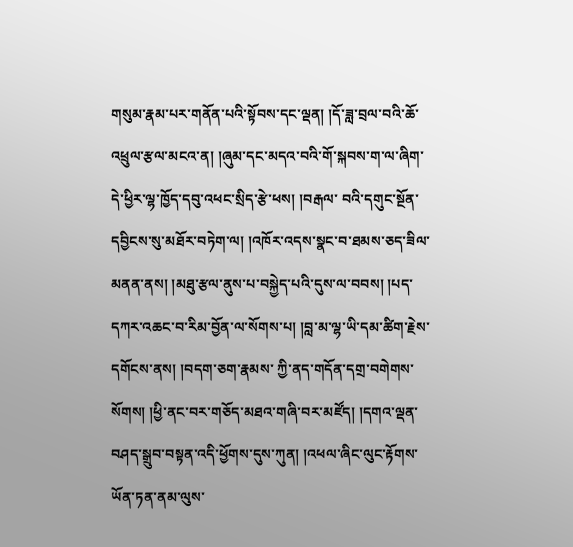གསུམ་རྣམ་པར་གནོན་པའི་སྟོབས་དང་ལྡན། །དོ་ཟླ་བྲལ་བའི་ཆོ་འཕྲུལ་རྩལ་མངའ་ན། །ཞུམ་དང་མདའ་བའི་གོ་སྐབས་ག་ལ་ཞིག་དེ་ཕྱིར་ལྷ་ཁྱོད་དབུ་འཕང་སྲིད་རྩེ་ཕས། །བརྒལ་ བའི་དགུང་སྔོན་དབྱིངས་སུ་མཐོར་བཏེག་ལ། །འཁོར་འདས་སྣང་བ་ཐམས་ཅད་ཟིལ་མནན་ནས། །མཐུ་རྩལ་ནུས་པ་བསྐྱེད་པའི་དུས་ལ་བབས། །པད་དཀར་འཆང་བ་རིམ་བྱོན་ལ་སོགས་པ། །བླ་མ་ལྷ་ཡི་དམ་ཚིག་རྗེས་དགོངས་ནས། །བདག་ཅག་རྣམས་ ཀྱི་ནད་གདོན་དགྲ་བགེགས་སོགས། །ཕྱི་ནང་བར་གཅོད་མཐའ་གཞི་བར་མཛོད། །དགའ་ལྡན་བཤད་སྒྲུབ་བསྟན་འདི་ཕྱོགས་དུས་ཀུན། །འཕལ་ཞིང་ལུང་རྟོགས་ཡོན་ཏན་ནམ་ལུས་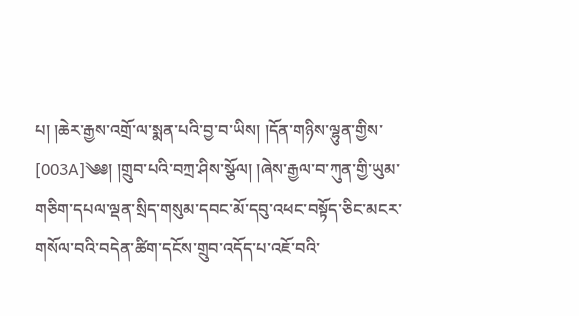པ། །ཆེར་རྒྱས་འགྲོ་ལ་སྨན་པའི་བྱ་བ་ཡིས། །དོན་གཉིས་ལྷུན་གྱིས་ [003A]༄༅། །གྲུབ་པའི་བཀྲ་ཤིས་སྩོལ། །ཞེས་རྒྱལ་བ་ཀུན་གྱི་ཡུམ་གཅིག་དཔལ་ལྡན་སྲིད་གསུམ་དབང་མོ་དབུ་འཕང་བསྟོད་ཅིང་མངར་གསོལ་བའི་བདེན་ཚིག་དངོས་གྲུབ་འདོད་པ་འཇོ་བའི་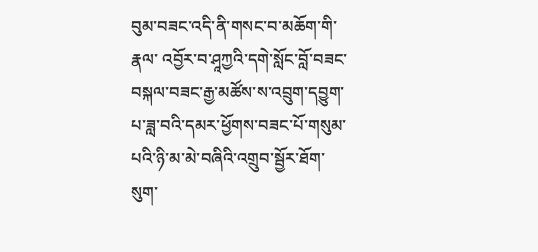བུམ་བཟང་འདི་ནི་གསང་བ་མཆོག་གི་རྣལ་ འབྱོར་བ་ཤཱཀྱའི་དགེ་སློང་བློ་བཟང་བསྐལ་བཟང་རྒྱ་མཚོས་ས་འབྲུག་དབྱུག་པ་ཟླ་བའི་དམར་ཕྱོགས་བཟང་པོ་གསུམ་པའི་ཉི་མ་མེ་བཞིའི་འགྲུབ་སྦྱོར་ཐོག་སུག་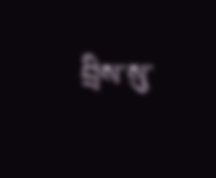བྲིས་སུ་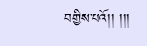བགྱིས་པའོ།། །།།